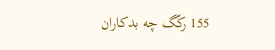155 رکّگ چه بدکاران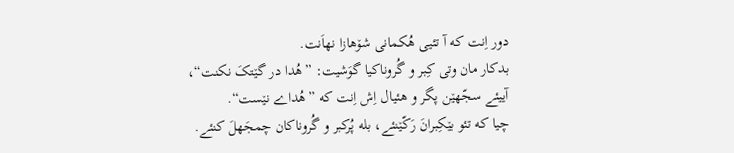دور اِنت که آ تئیی هُکمانی شۆهازا نهاَنت.
بدکار مان وتی کِبر و گُروناکیا گوَشیت: ”هُدا در گێتکَ نکنت“، آییئے سجّهێن پگر و هئیال اِش اِنت که ”هُداے نێست“.
چیا که تئو بێکِبرانَ رَکّێنئے، بله پُرکبر و گُروناکان چمجَهلَ کنئے.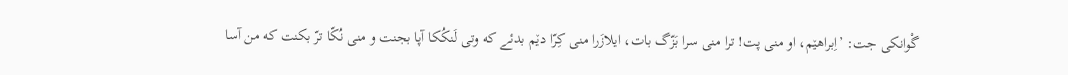گْوانکی جت: ’اِبراهێم، او منی پت! ترا منی سرا بَزّگ بات، ایلازَرا منی کِرّا دێم بدئے که وتی لَنکُکا آپا بجنت و منی نُکّا ترّ بکنت که من آسا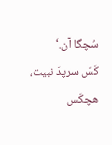سُچگا آن.‘
کَسّ سرپدَ نبیت، هچکَس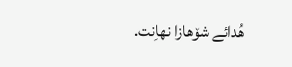هُدائے شۆهازا نهاِنت.